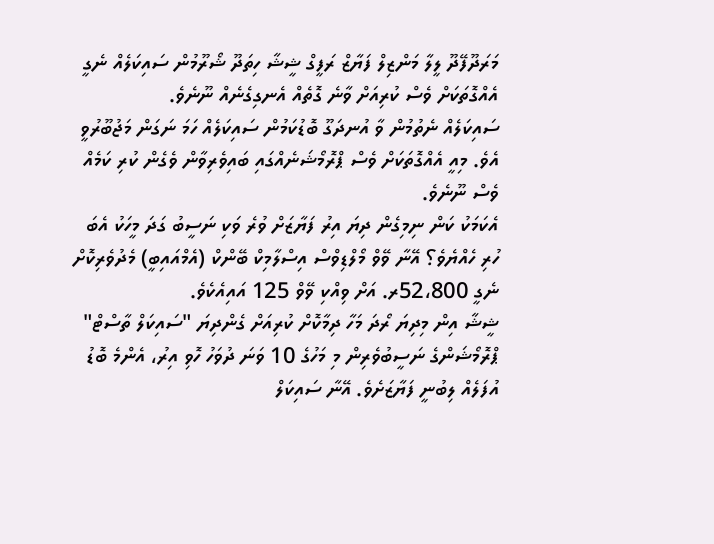މަރަދޫފޭދޫ ލީލާ މަންޒިލް ފަޔާޒް ރަފީގް ޝީޝާ ހިތަދޫ ޝޯރޫމުން ސައިކަލެއް ނެގީ އެއްގޮތަކަށް ވެސް ކުރިއަށް ވާނެ ގޮތެއް އެނގިގެނެއް ނޫނެވެ.
ސައިކަލެއް ނެތުމުން ވާ އުނދަގޫ ބޮޑުކަމުން ސައިކަލެއް ހަމަ ނަގަން މަޖުބޫރުވީ އެވެ. މިއީ އެއްގޮތަކަށް ވެސް ޕްރޮމޯޝަނެއްގައި ބައިވެރިވާން ވެގެން ކުރި ކަމެއް ވެސް ނޫނެވެ.
އެކަމަކު ކަން ނިމިގެން ދިޔަ އިރު ފަޔާޒަށް ވުރެ ވަކި ނަސީބު ގަދަ މީހަކު އެބަ ހުރި ހެއްޔެވެ؟ އޭނާ ވޭވް މޯލްޑިވްސް އިސްލާމިކް ބޭންކް (އެމްއައިބީ) މެދުވެރިކޮށް ނެގީ 52،800ރ. އަށް ވިއްކި ވޭވް 125 އައިއެކެވެ.
ޝީޝާ އިން މިދިޔަ ރޯދަ މަހާ ދިމާކޮށް ކުރިއަށް ގެންދިޔަ "ސައިކަލް ތާސްޓް" ޕްރޮމޯޝަންގެ ނަސީބުވެރިން މި މަހުގެ 10 ވަނަ ދުވަހު ހޮވި އިރު، އެންމެ ބޮޑު އުފަލެއް ލިބުނީ ފަޔާޒަށެވެ. އޭނާ ސައިކަލް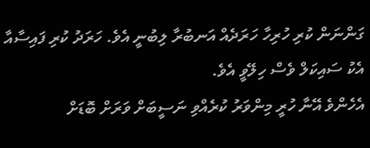ގަންނަން ކުރި ހުރިހާ ހަރަދެއް އަނބުރާ ލިބުނީ އެވެ. ހަރަދު ކުރި ފައިސާއާ އެކު ސައިކަލް ވެސް ހިލޭވީ އެވެ.
އެހެންވެ އޭނާ ހުރީ މިންވަރު ކުރެއްވި ނަސީބަށް ވަރަށް ބޮޑަށް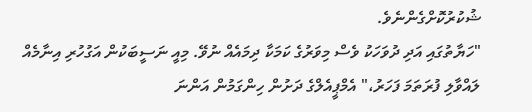ޝުކުރުކޮށްގެންނެވެ.
"ހަޔާތުގައި އަދި ދުވަހަކު ވެސް މިވަރުގެ ކަމަކާ ދިމައެއް ނުވޭ. މިއީ ނަސީބަކުން އަގުހުރި އިނާމެއް ލައްވާލި ފުރަތަމަ ފަހަރު،" އެމްޕީއެލްގެ ދަށުން ހިންގަމުން އަންނަ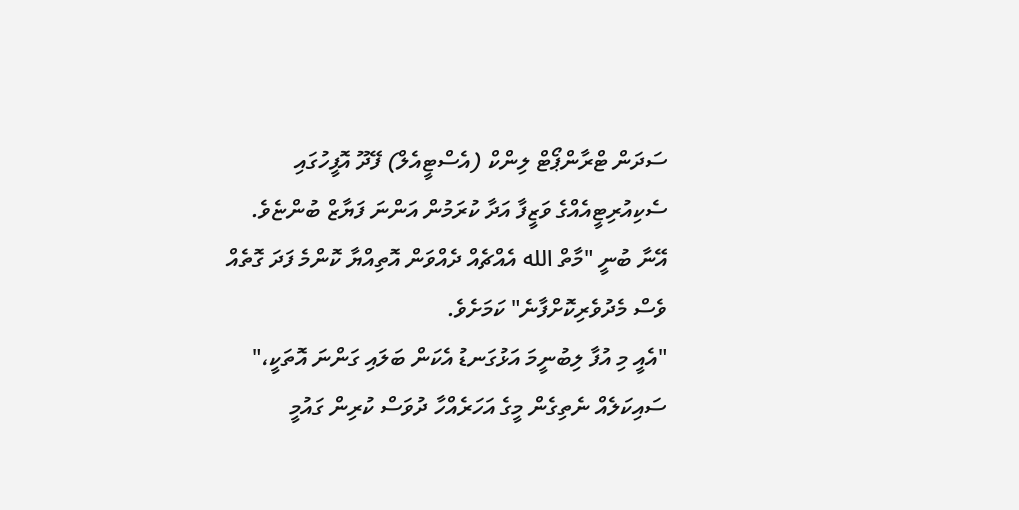ސަދަން ޓްރާންޕޯޓް ލިންކް (އެސްޓީއެލް) ފޭދޫ އޮފީހުގައި ސެކިއުރިޓީއެއްގެ ވަޒީފާ އަދާ ކުރަމުން އަންނަ ފަޔާޒް ބުންޏެވެ.
އޭނާ ބުނީ "މާތް الله އެއްޗެއް ދެއްވަން އޮތިއްޔާ ކޮންމެ ފަދަ ގޮތެއް ވެސް މެދުވެރިކޮށްފާނެ" ކަމަށެވެ.
"އެއީ މި އުފާ ލިބުނީމަ އަޅުގަނޑު އެކަން ބަލައި ގަންނަ އޮތަކީ،" ސައިކަލެއް ނެތިގެން މީގެ އަހަރެއްހާ ދުވަސް ކުރިން ގައުމީ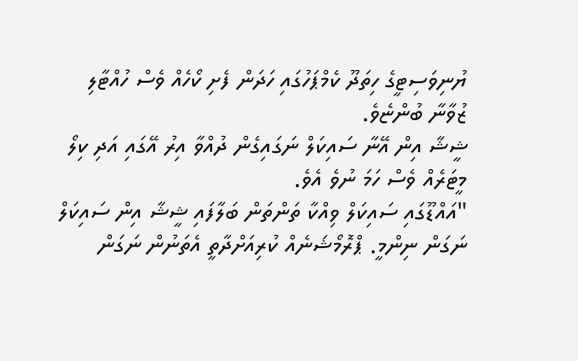ޔުނިވަސިޓީގެ ހިތަދޫ ކެމްޕަހުގައި ހަދަން ފެށި ކޯހެއް ވެސް ހުއްޓާލި ޒުވާނާ ބުންޏެވެ.
ޝީޝާ އިން އޭނާ ސައިކަލް ނަގައިގެން ދުއްވާ އިރު އޭގައި އަދި ކިލޯ މީޓަރެއް ވެސް ހަމަ ނުވެ އެވެ.
"އައްޑޫގައި ސައިކަލް ވިއްކާ ތަންތަން ބަލާފައި ޝީޝާ އިން ސައިކަލް ނަގަން ނިންމީ. ޕްރޮމޯޝަނެއް ކުރިއަށްދާތީ އެތަނުން ނަގަން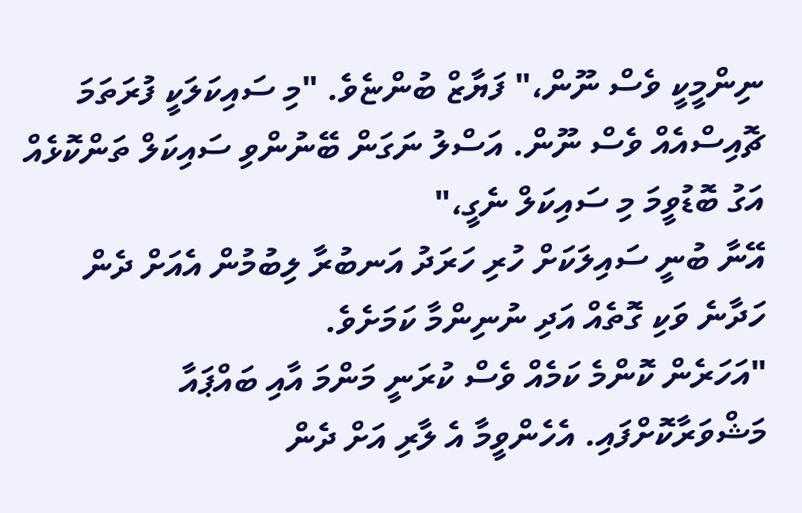ނިންމީކީ ވެސް ނޫން،" ފަޔާޒް ބުންޏެވެ. "މި ސައިކަލަކީ ފުރަތަމަ ޗޮއިސްއެއް ވެސް ނޫން. އަސްލު ނަގަން ބޭނުންވި ސައިކަލް ތަންކޮޅެއް އަގު ބޮޑުވީމަ މި ސައިކަލް ނެގީ،"
އޭނާ ބުނީ ސައިލަކަށް ހުރި ހަރަދު އަނބުރާ ލިބުމުން އެއަށް ދެން ހަދާނެ ވަކި ގޮތެއް އަދި ނުނިންމާ ކަމަށެވެ.
"އަހަރެން ކޮންމެ ކަމެއް ވެސް ކުރަނީ މަންމަ އާއި ބައްޕައާ މަޝްވަރާކޮށްފައި. އެހެންވީމާ އެ ލާރި އަށް ދެން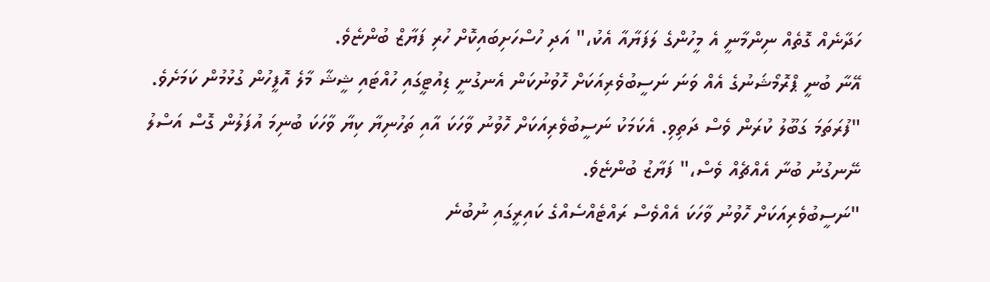ހަދާނެއް ގޮތެއް ނިންމާނީ އެ މީހުންގެ ލަފަޔާއާ އެކު،" އަދި ހުސްހަށިބައިކޮށް ހުރި ފަޔާޒް ބުންޏެވެ.
އޭނާ ބުނީ ޕްރޮމޯޝަނުގެ އެއް ވަނަ ނަސީބުވެރިއަކަށް ހޮވުނުކަން އެނގުނީ ޑިއުޓީގައި ހުއްޓައި ޝީޝާ މާލެ އޮފީހުން ގުޅުމުން ކަމަށެވެ.
"ފުރަތަމަ ގަބޫލު ކުރަން ވެސް ދަތިވި. އެކަމަކު ނަސީބުވެރިއަކަށް ހޮވުނު ވާހަކަ އާއި ތަހުނިޔާ ކިޔާ ވާހަކަ ބުނިމަ އުފަލުން ގޮސް އަސްލު ނޭނގުނު ބުނާ އެއްޗެއް ވެސް،" ފަޔާޒު ބުންޏެވެ.
"ނަސީބުވެރިއަކަށް ހޮވުނު ވާހަކަ އެއްވެސް ރައްޓެއްސެއްގެ ކައިރީގައި ނުބުނެ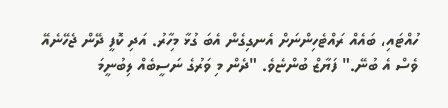ހުއްޓައި، ބައެއް ރައްޓެހިންނަށް އެނގިގެން އެބަ ގުޅާ މިހާރު. އަދި ކޮފީ ދޭން ޖެހޭނެއޭ ވެސް އެ ބުނޭ." ފަޔާޒް ބުންޏެވެ. "ދެން މި ވަރުގެ ނަސީބެއް ލިބުނީމަ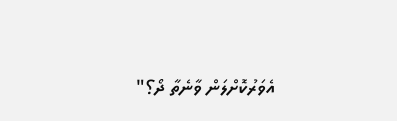އެވަރުކޮށްލަން ވާނެތާ ދޯ؟"